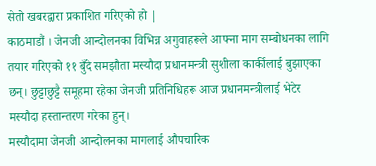सेतो खबरद्वारा प्रकाशित गरिएको हो |
काठमाडौं । जेनजी आन्दोलनका विभिन्न अगुवाहरूले आफ्ना माग सम्बोधनका लागि तयार गरिएको ११ बुँदे समझौता मस्यौदा प्रधानमन्त्री सुशीला कार्कीलाई बुझाएका छन्। छुट्टाछुट्टै समूहमा रहेका जेनजी प्रतिनिधिहरू आज प्रधानमन्त्रीलाई भेटेर मस्यौदा हस्तान्तरण गरेका हुन्।
मस्यौदामा जेनजी आन्दोलनका मागलाई औपचारिक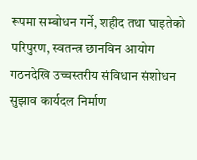रूपमा सम्बोधन गर्ने, शहीद तथा घाइतेको परिपुरण, स्वतन्त्र छानविन आयोग गठनदेखि उच्चस्तरीय संविधान संशोधन सुझाव कार्यदल निर्माण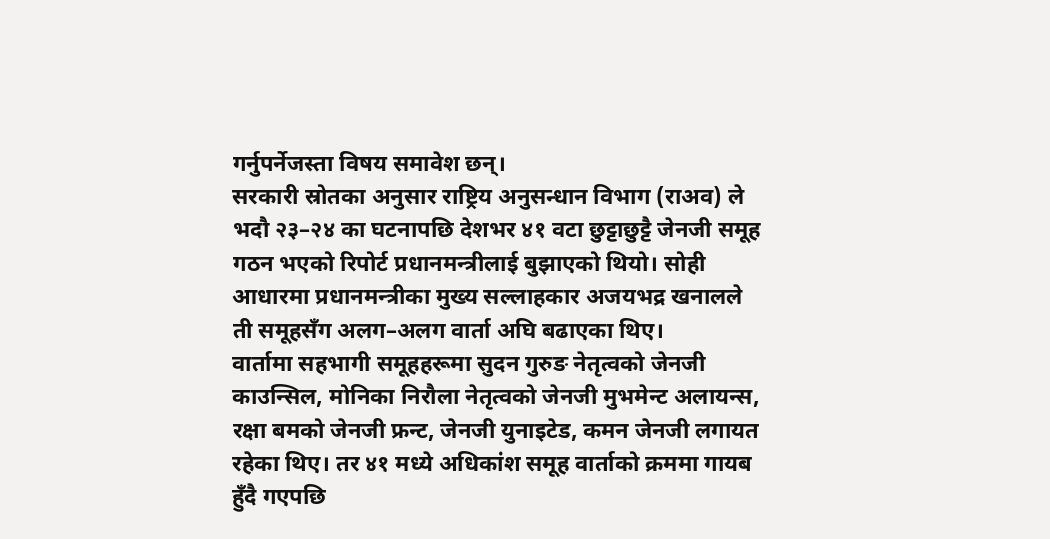गर्नुपर्नेजस्ता विषय समावेश छन्।
सरकारी स्रोतका अनुसार राष्ट्रिय अनुसन्धान विभाग (राअव) ले भदौ २३–२४ का घटनापछि देशभर ४१ वटा छुट्टाछुट्टै जेनजी समूह गठन भएको रिपोर्ट प्रधानमन्त्रीलाई बुझाएको थियो। सोही आधारमा प्रधानमन्त्रीका मुख्य सल्लाहकार अजयभद्र खनालले ती समूहसँग अलग–अलग वार्ता अघि बढाएका थिए।
वार्तामा सहभागी समूहहरूमा सुदन गुरुङ नेतृत्वको जेनजी काउन्सिल, मोनिका निरौला नेतृत्वको जेनजी मुभमेन्ट अलायन्स, रक्षा बमको जेनजी फ्रन्ट, जेनजी युनाइटेड, कमन जेनजी लगायत रहेका थिए। तर ४१ मध्ये अधिकांश समूह वार्ताको क्रममा गायब हुँदै गएपछि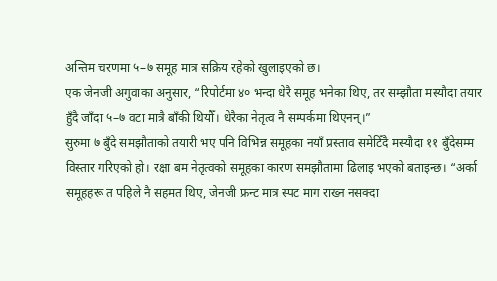अन्तिम चरणमा ५–७ समूह मात्र सक्रिय रहेको खुलाइएको छ।
एक जेनजी अगुवाका अनुसार, “रिपोर्टमा ४० भन्दा धेरै समूह भनेका थिए, तर सम्झौता मस्यौदा तयार हुँदै जाँदा ५–७ वटा मात्रै बाँकी थियौँ। धेरैका नेतृत्व नै सम्पर्कमा थिएनन्।”
सुरुमा ७ बुँदे समझौताको तयारी भए पनि विभिन्न समूहका नयाँ प्रस्ताव समेटिँदै मस्यौदा ११ बुँदेसम्म विस्तार गरिएको हो। रक्षा बम नेतृत्वको समूहका कारण समझौतामा ढिलाइ भएको बताइन्छ। “अर्का समूहहरू त पहिले नै सहमत थिए, जेनजी फ्रन्ट मात्र स्पट माग राख्न नसक्दा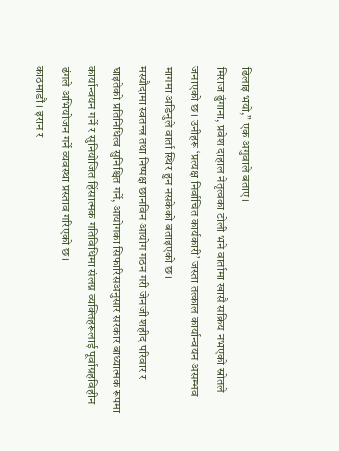ढिलाइ भयो,” एक अगुवाले बताए।
मिराज ढुंगाना, प्रवेश दाहाल नेतृत्वका टोली भने वार्तामा खासै सक्रिय नभएको स्रोतले जनाएको छ। उनीहरू ‘प्रत्यक्ष निर्वाचित कार्यकारी’ जस्ता तत्काल कार्यान्वयन असम्भव मागमा अडिनुले वार्ता स्थिर हुन नसकेको बताइएको छ।
मस्यौदामा स्वतन्त्र तथा निष्पक्ष छानविन आयोग गठन गरी जेनजी शहीद परिवार र घाइतेको प्रतिनिधित्व सुनिश्चित गर्ने, आयोगका सिफारिसअनुसार सरकार बाध्यात्मक रूपमा कार्यान्वयन गर्ने र सुनियोजित हिंसात्मक गतिविधिमा संलग्न व्यक्तिहरूलाई पूर्वाग्रहविहीन ढंगले अभियोजन गर्ने व्यवस्था प्रस्ताव गरिएको छ।
काठमाडौं । इरान र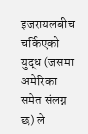इजरायलबीच चर्किएको युद्ध (जसमा अमेरिका समेत संलग्न छ) ले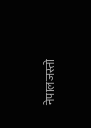नेपालजस्तो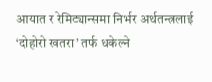आयात र रेमिट्यान्समा निर्भर अर्थतन्त्रलाई ‘दोहोरो खतरा’ तर्फ धकेल्ने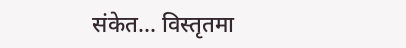संकेत... विस्तृतमा